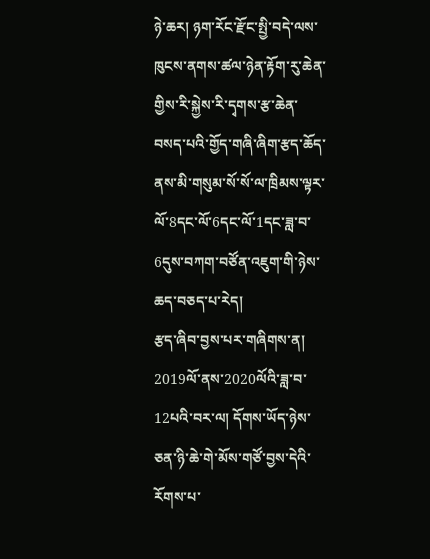ཉེ་ཆར། ཉག་རོང་རྫོང་སྤྱི་བདེ་ལས་ཁུངས་ནགས་ཚལ་ཉེན་རྟོག་རུ་ཆེན་གྱིས་རི་སྐྱེས་རི་དྭགས་རྩ་ཆེན་བསད་པའི་གྱོད་གཞི་ཞིག་རྩད་ཆོད་ནས་མི་གསུམ་སོ་སོ་ལ་ཁྲིམས་ལྟར་ལོ་8དང་ལོ་6དང་ལོ་1དང་ཟླ་བ་6དུས་བཀག་བཙོན་འཇུག་གི་ཉེས་ཆད་བཅད་པ་རེད།
རྩད་ཞིབ་བྱས་པར་གཞིགས་ན། 2019ལོ་ནས་2020ལོའི་ཟླ་བ་12པའི་བར་ལ། དོགས་ཡོད་ཉེས་ཅན་ཉི་ཆེ་གེ་མོས་གཙོ་བྱས་དེའི་རོགས་པ་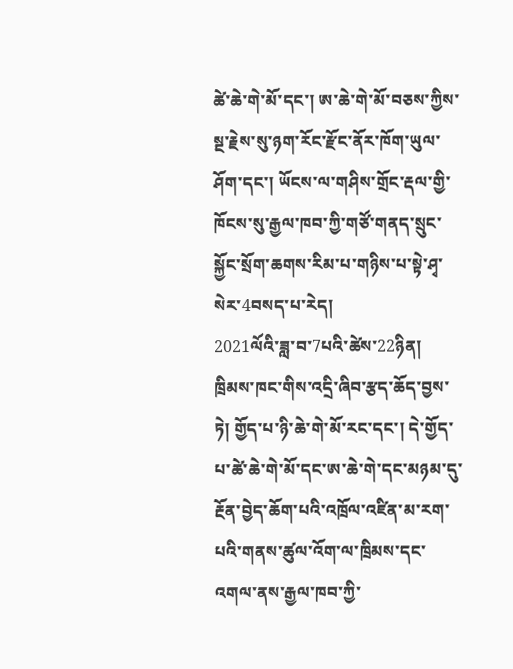ཚེ་ཆེ་གེ་མོ་དང་། ཨ་ཆེ་གེ་མོ་བཅས་ཀྱིས་སྔ་རྗེས་སུ་ཉག་རོང་རྫོང་ནོར་ཁོག་ཡུལ་ཤོག་དང་། ཡོངས་ལ་གཤིས་གྲོང་རྡལ་གྱི་ཁོངས་སུ་རྒྱལ་ཁབ་ཀྱི་གཙོ་གནད་སྲུང་སྐྱོང་སྲོག་ཆགས་རིམ་པ་གཉིས་པ་སྟེ་ཤྭ་སེར་4བསད་པ་རེད།
2021ལོའི་ཟླ་བ་7པའི་ཚེས་22ཉིན། ཁྲིམས་ཁང་གིས་འདྲི་ཞིབ་རྩད་ཆོད་བྱས་ཏེ། གྱོད་པ་ཉི་ཆེ་གེ་མོ་རང་དང་། དེ་གྱོད་པ་ཚེ་ཆེ་གེ་མོ་དང་ཨ་ཆེ་གེ་དང་མཉམ་དུ་རྔོན་བྱེད་ཆོག་པའི་འཁྲོལ་འཛིན་མ་རག་པའི་གནས་ཚུལ་འོག་ལ་ཁྲིམས་དང་འགལ་ནས་རྒྱལ་ཁབ་ཀྱི་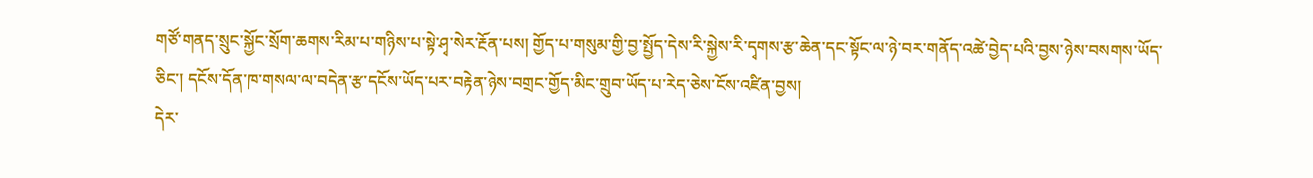གཙོ་གནད་སྲུང་སྐྱོང་སྲོག་ཆགས་རིམ་པ་གཉིས་པ་སྟེ་ཤྭ་སེར་རྔོན་པས། གྱོད་པ་གསུམ་གྱི་བྱ་སྤྱོད་དེས་རི་སྐྱེས་རི་དྭགས་རྩ་ཆེན་དང་སྟོང་ལ་ཉེ་བར་གནོད་འཚེ་བྱེད་པའི་བྱས་ཉེས་བསགས་ཡོད་ཅིང་། དངོས་དོན་ཁ་གསལ་ལ་བདེན་རྩ་དངོས་ཡོད་པར་བརྟེན་ཉེས་བགྲང་གྱོད་མིང་གྲུབ་ཡོད་པ་རེད་ཅེས་ངོས་འཛིན་བྱས།
དེར་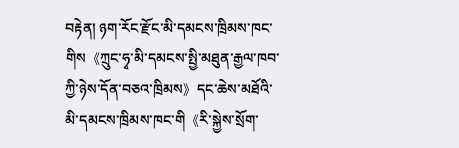བརྟེན། ཉག་རོང་རྫོང་མི་དམངས་ཁྲིམས་ཁང་གིས《ཀྲུང་ཧྭ་མི་དམངས་སྤྱི་མཐུན་རྒྱལ་ཁབ་ཀྱི་ཉེས་དོན་བཅའ་ཁྲིམས》དང་ཆེས་མཐོའི་མི་དམངས་ཁྲིམས་ཁང་གི《རི་སྐྱེས་སྲོག་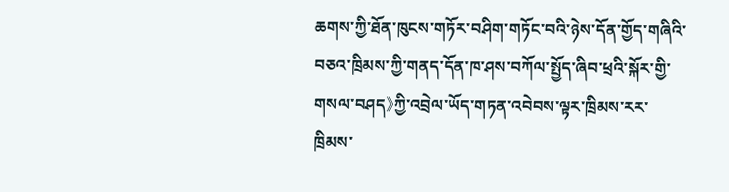ཆགས་ཀྱི་ཐོན་ཁུངས་གཏོར་བཤིག་གཏོང་བའི་ཉེས་དོན་གྱོད་གཞིའི་བཅའ་ཁྲིམས་ཀྱི་གནད་དོན་ཁ་ཤས་བཀོལ་སྤྱོད་ཞིབ་ཕྲའི་སྐོར་གྱི་གསལ་བཤད》ཀྱི་འབྲེལ་ཡོད་གཏན་འབེབས་ལྟར་ཁྲིམས་རར་ཁྲིམས་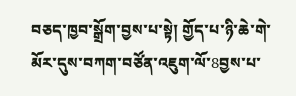བཅད་ཁྱབ་སྒྲོག་བྱས་པ་སྟེ། གྱོད་པ་ཉི་ཆེ་གེ་མོར་དུས་བཀག་བཙོན་འཇུག་ལོ་8བྱས་པ་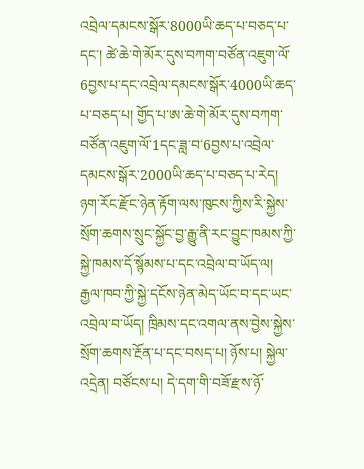འབྲེལ་དམངས་སྒོར་8000ཡི་ཆད་པ་བཅད་པ་དང་། ཚེ་ཆེ་གེ་མོར་དུས་བཀག་བཙོན་འཇུག་ལོ་6བྱས་པ་དང་འབྲེལ་དམངས་སྒོར་4000ཡི་ཆད་པ་བཅད་པ། གྱོད་པ་ཨ་ཆེ་གེ་མོར་དུས་བཀག་བཙོན་འཇུག་ལོ་1དང་ཟླ་བ་6བྱས་པ་འབྲེལ་དམངས་སྒོར་2000ཡི་ཆད་པ་བཅད་པ་རེད།
ཉག་རོང་རྫོང་ཉེན་རྟོག་ལས་ཁུངས་ཀྱིས་རི་སྐྱེས་སྲོག་ཆགས་སྲུང་སྐྱོང་བྱ་རྒྱུ་ནི་རང་བྱུང་ཁམས་ཀྱི་སྐྱེ་ཁམས་དོ་སྙོམས་པ་དང་འབྲེལ་བ་ཡོད་ལ། རྒྱལ་ཁབ་ཀྱི་སྐྱེ་དངོས་ཉེན་མེད་ཡོང་བ་དང་ཡང་འབྲེལ་བ་ཡོད། ཁྲིམས་དང་འགལ་ནས་བྱེས་སྐྱེས་སྲོག་ཆགས་རྔོན་པ་དང་བསད་པ། ཉོས་པ། སྐྱེལ་འདྲེན། བཙོངས་པ། དེ་དག་གི་བཟོ་རྫས་ཉོ་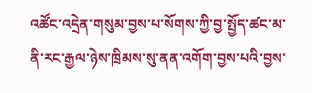འཚོང་འདྲེན་གསུམ་བྱས་པ་སོགས་ཀྱི་བྱ་སྤྱོད་ཚང་མ་ནི་རང་རྒྱལ་ཉེས་ཁྲིམས་སུ་ནན་འགོག་བྱས་པའི་བྱས་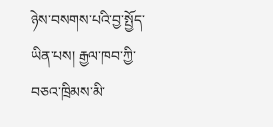ཉེས་བསགས་པའི་བྱ་སྤྱོད་ཡིན་པས། རྒྱལ་ཁབ་ཀྱི་བཅའ་ཁྲིམས་མི་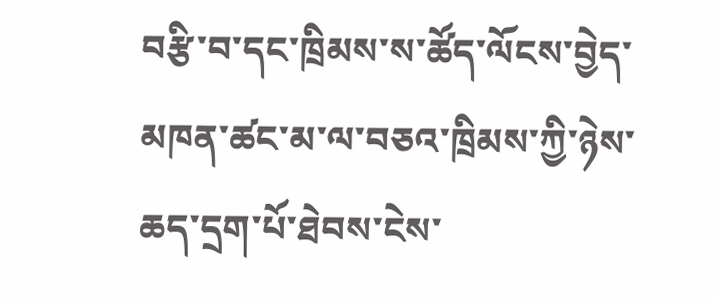བརྩི་བ་དང་ཁྲིམས་ས་ཚོད་ལོངས་བྱེད་མཁན་ཚང་མ་ལ་བཅའ་ཁྲིམས་ཀྱི་ཉེས་ཆད་དྲག་པོ་ཐེབས་ངེས་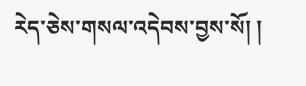རེད་ཅེས་གསལ་འདེབས་བྱས་སོ། །